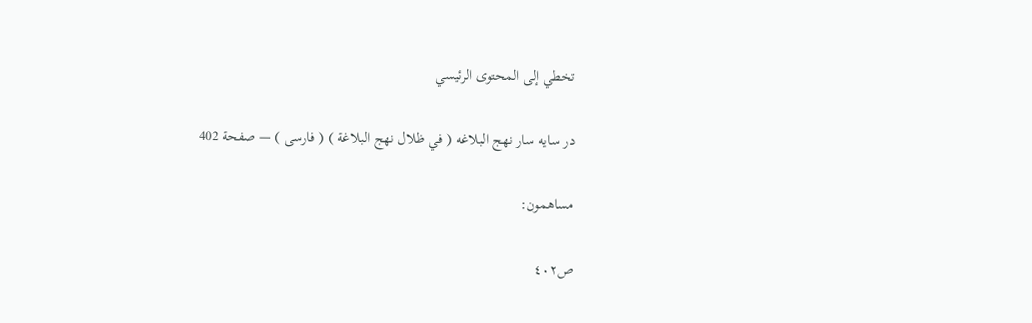تخطي إلى المحتوى الرئيسي

در سايه سار نهج البلاغه ( في ظلال نهج البلاغة ) ( فارسى ) — صفحة 402

مساهمون:

ص٤٠٢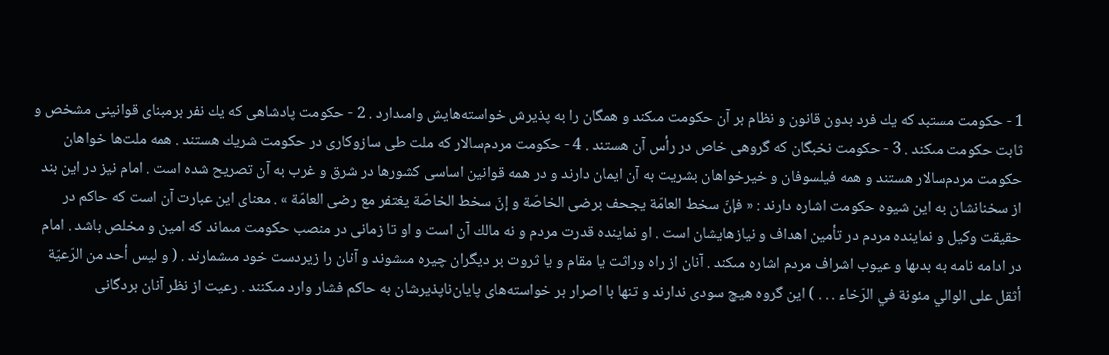1 - حكومت مستبد كه يك فرد بدون قانون و نظام بر آن حكومت مىكند و همگان را به پذيرش خواسته‌هايش وامىدارد . 2 - حكومت پادشاهى كه يك نفر برمبناى قوانينى مشخص و ثابت حكومت مىكند . 3 - حكومت نخبگان كه گروهى خاص در رأس آن هستند . 4 - حكومت مردم‌سالار كه ملت طى سازوكارى در حكومت شريك هستند . همه ملت‌ها خواهان حكومت مردم‌سالار هستند و همه فيلسوفان و خيرخواهان بشريت به آن ايمان دارند و در همه قوانين اساسى كشورها در شرق و غرب به آن تصريح شده است . امام نيز در اين بند از سخنانشان به اين شيوه حكومت اشاره دارند : « فإنّ سخط العامّة يجحف برضى الخاصّة و إنّ سخط الخاصّة يغتفر مع رضى العامّة » . معناى اين عبارت آن است كه حاكم در حقيقت وكيل و نماينده مردم در تأمين اهداف و نيازهايشان است . او نماينده قدرت مردم و نه مالك آن است و او تا زمانى در منصب حكومت مىماند كه امين و مخلص باشد . امام در ادامه نامه به بدىها و عيوب اشراف مردم اشاره مىكند . آنان از راه وراثت يا مقام و يا ثروت بر ديگران چيره مىشوند و آنان را زيردست خود مىشمارند . ( و ليس أحد من الرّعيّة أثقل على الوالي مئونة في الرّخاء . . . ) اين گروه هيچ سودى ندارند و تنها با اصرار بر خواسته‌هاى پايان‌ناپذيرشان به حاكم فشار وارد مىكنند . رعيت از نظر آنان بردگانى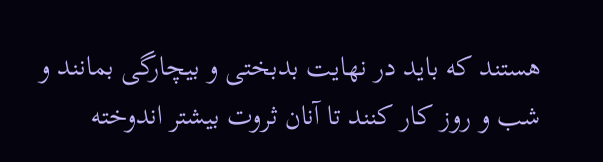هستند كه بايد در نهايت بدبختى و بيچارگى بمانند و شب و روز كار كنند تا آنان ثروت بيشتر اندوخته